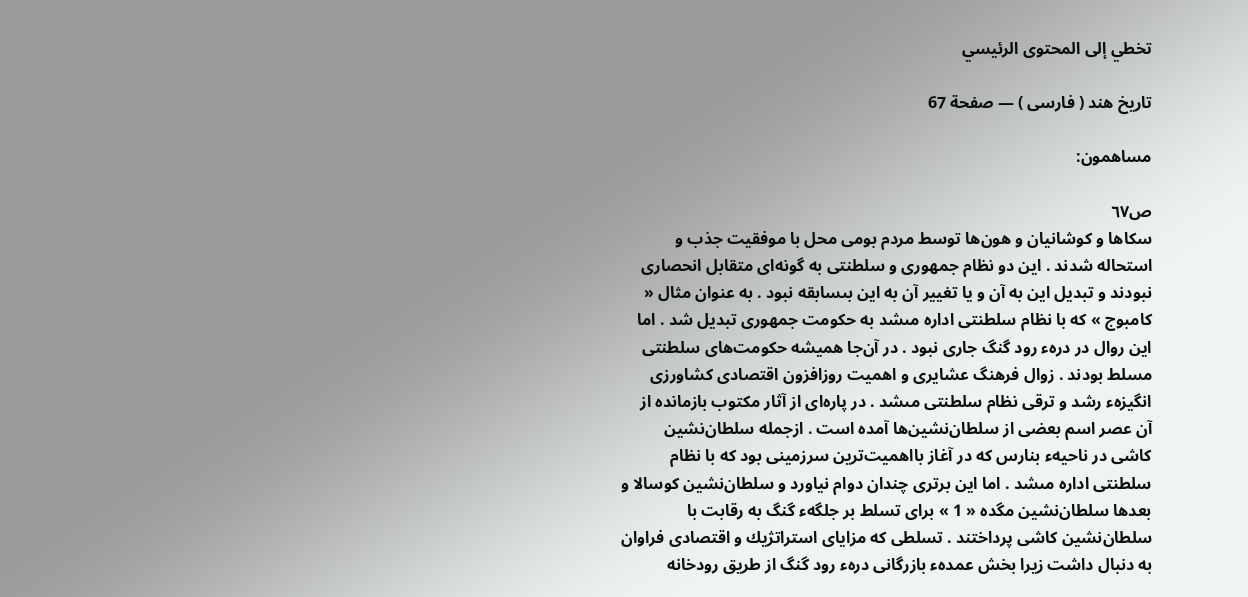تخطي إلى المحتوى الرئيسي

تاريخ هند ( فارسى ) — صفحة 67

مساهمون:

ص٦٧
سكاها و كوشانيان و هون‌ها توسط مردم بومى محل با موفقيت جذب و استحاله شدند . اين دو نظام جمهورى و سلطنتى به گونه‌اى متقابل انحصارى نبودند و تبديل اين به آن و يا تغيير آن به اين بىسابقه نبود . به عنوان مثال « كامبوج » كه با نظام سلطنتى اداره مىشد به حكومت جمهورى تبديل شد . اما اين روال در درهء رود گنگ جارى نبود . در آن‌جا هميشه حكومت‌هاى سلطنتى مسلط بودند . زوال فرهنگ عشايرى و اهميت روزافزون اقتصادى كشاورزى انگيزهء رشد و ترقى نظام سلطنتى مىشد . در پاره‌اى از آثار مكتوب بازمانده از آن عصر اسم بعضى از سلطان‌نشين‌ها آمده است . ازجمله سلطان‌نشين كاشى در ناحيهء بنارس كه در آغاز بااهميت‌ترين سرزمينى بود كه با نظام سلطنتى اداره مىشد . اما اين برترى چندان دوام نياورد و سلطان‌نشين كوسالا و بعدها سلطان‌نشين مگده « 1 » براى تسلط بر جلگهء گنگ به رقابت با سلطان‌نشين كاشى پرداختند . تسلطى كه مزاياى استراتژيك و اقتصادى فراوان به دنبال داشت زيرا بخش عمدهء بازرگانى درهء رود گنگ از طريق رودخانه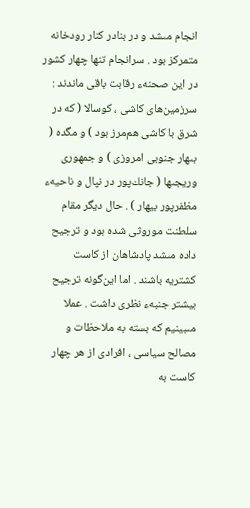انجام مىشد و در بنادر كنار رودخانه متمركز بود . سرانجام تنها چهار كشور در اين صحنهء رقابت باقى ماندند : سرزمين‌هاى كاشى ، كوسالا ( كه در شرق با كاشى هم‌مرز بود ) و مگده ( بىهار جنوبى امروزى ) و جمهورى وريجىها ( جانك‌پور در نپال و ناحيهء مظفرپور بيهار ) . حال ديگر مقام سلطنت موروثى شده بود و ترجيح داده مىشد پادشاهان از كاست كشتريه باشند . اما اين‌گونه ترجيح بيشتر جنبهء نظرى داشت . عملا مىبينيم كه بسته به ملاحظات و مصالح سياسى ، افرادى از هر چهار كاست به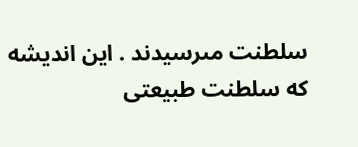سلطنت مىرسيدند . اين انديشه كه سلطنت طبيعتى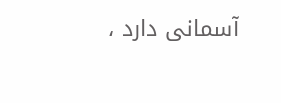آسمانى دارد ،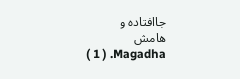جاافتاده و
هامش
( 1 ) .Magadha